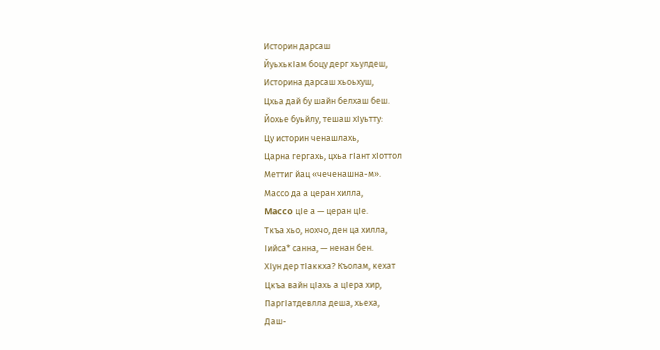Историн дарсаш
ЙуьхькIам боцу дерг хьулдеш,
Историна дарсаш хьоьхуш,
Цхьа дай бу шайн белхаш беш.
Йохье буьйлу, тешаш хIуьтту:
Цу историн ченашлахь,
Царна гергахь, цхьа гIант хIоттол
Меттиг йац «чеченашна-м».
Массо да а церан хилла,
Macco цIе а — церан цIе.
Ткъа хьо, нохчо, ден ца хилла,
Iийса* санна, — ненан бен.
ХIун дер тIаккха? Къолам, кехат
Цкъа вайн цIахь а цIера хир,
ПаргIатдевлла деша, хьеха,
Даш-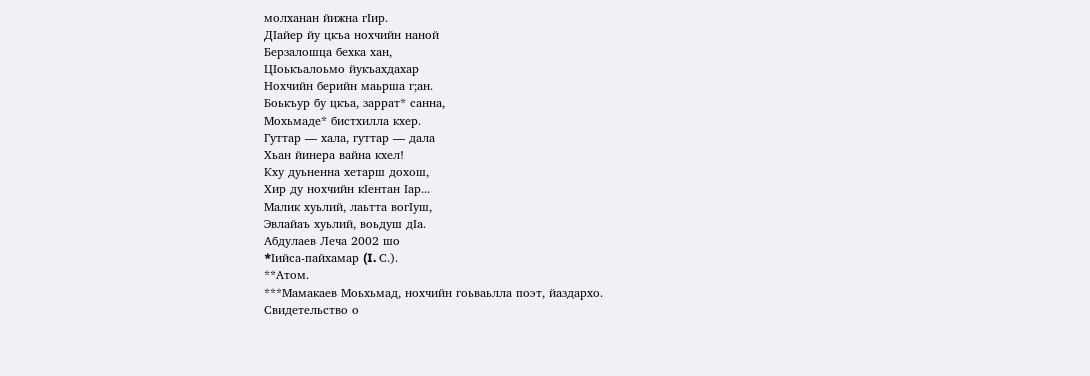молханан йижна гIир.
ДIайер йу цкъа нохчийн наной
Берзалошца бехка хан,
ЦIоькъалоьмо йукъахдахар
Нохчийн берийн маьрша г;ан.
Боькъур бу цкъа, заррат* санна,
Мохьмаде* бистхилла кхер.
Гуттар — хала, гуттар — дала
Хьан йинера вайна кхел!
Кху дуьненна хетарш дохош,
Хир ду нохчийн кIентан Iар...
Малик хуьлий, лаьтта вогIуш,
Эвлайаъ хуьлий, воьдуш дIа.
Абдулаев Леча 2002 шо
*Iийса-пайхамар (I. С.).
**Атом.
***Мамакаев Моьхьмад, нохчийн гоьваьлла поэт, йаздархо.
Свидетельство о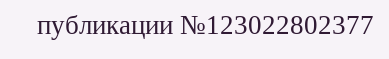публикации №123022802377